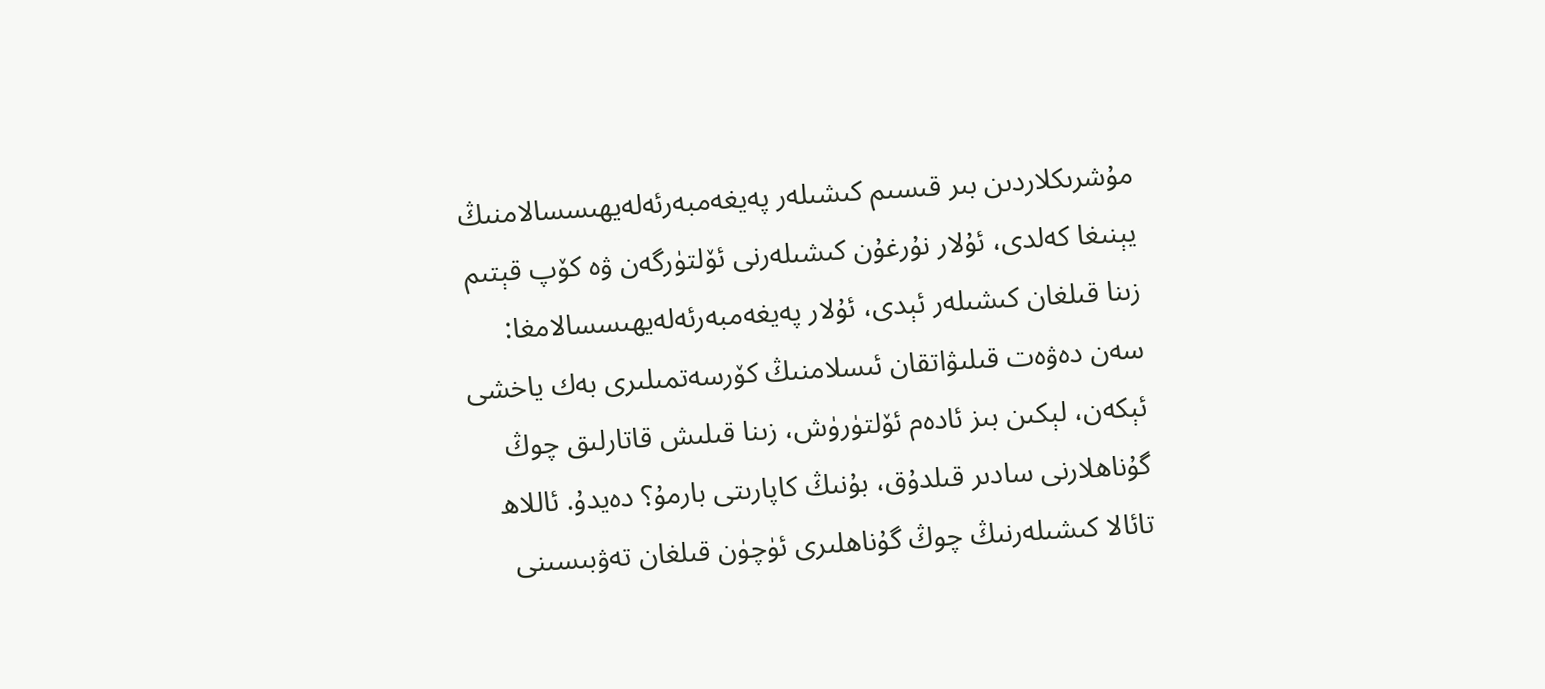مۇشرىكلاردىن بىر قىسىم كىشىلەر پەيغەمبەرئەلەيھىسسالامنىڭ يېنىغا كەلدى، ئۇلار نۇرغۇن كىشىلەرنى ئۆلتۈرگەن ۋە كۆپ قېتىم زىنا قىلغان كىشىلەر ئېدى، ئۇلار پەيغەمبەرئەلەيھىسسالامغا: سەن دەۋەت قىلىۋاتقان ئىسلامنىڭ كۆرسەتمىلىرى بەك ياخشى ئېكەن، لېكىن بىز ئادەم ئۆلتۈرۈش، زىنا قىلىش قاتارلىق چوڭ گۇناھلارنى سادىر قىلدۇق، بۇنىڭ كاپارىتى بارمۇ؟ دەيدۇ. ئاللاھ تائالا كىشىلەرنىڭ چوڭ گۇناھلىرى ئۈچۈن قىلغان تەۋبىسىنى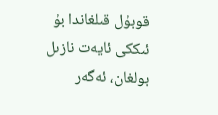قوبۇل قىلغاندا بۇ ئىككى ئايەت نازىل بولغان، ئەگەر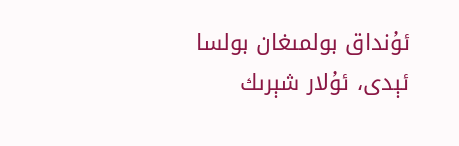ئۇنداق بولمىغان بولسا ئېدى، ئۇلار شېرىك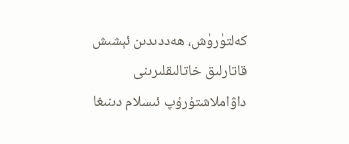كەلتۈرۈش، ھەددىدىن ئېشىش قاتارلىق خاتالىقلىرىنى داۋاملاشتۇرۇپ ئىسلام دىنىغا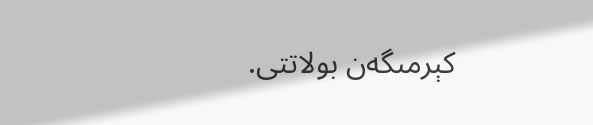كېرمىگەن بولاتتى.